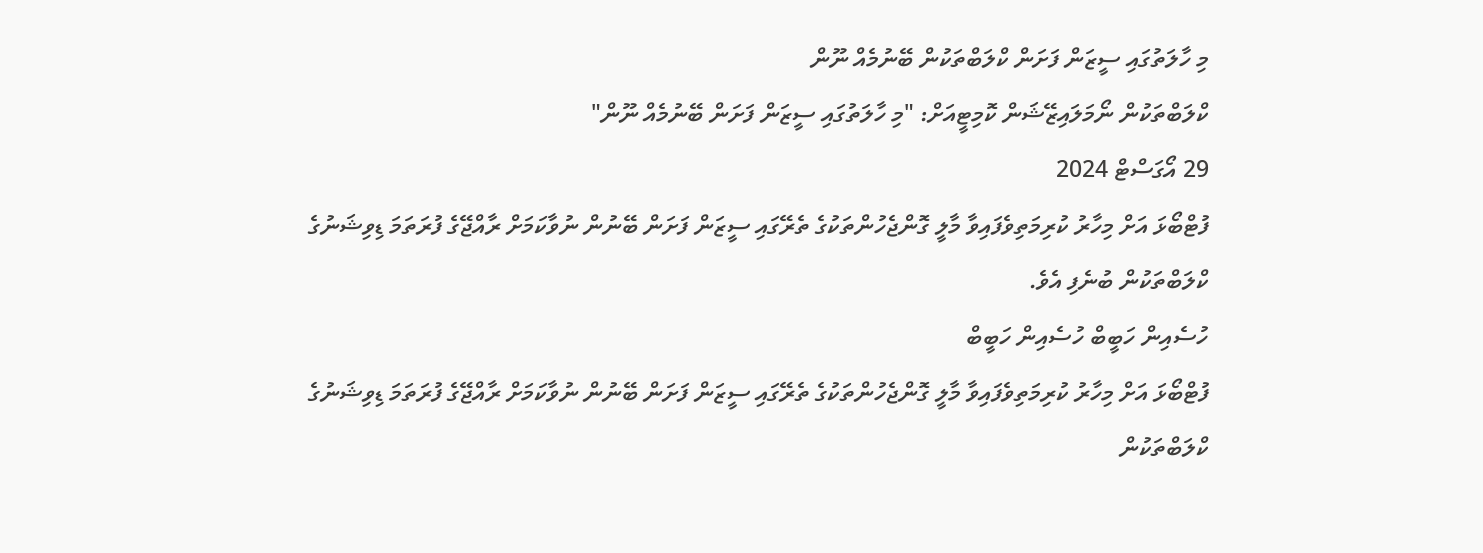މި ހާލަތުގައި ސީޒަން ފަށަން ކްލަބްތަކުން ބޭނުމެއް ނޫން
ކްލަބްތަކުން ނޯމަލައިޒޭޝަން ކޮމިޓީއަށް: "މި ހާލަތުގައި ސީޒަން ފަށަން ބޭނުމެއް ނޫން"
29 އޯގަސްޓް 2024
ފުޓްބޯޅަ އަށް މިހާރު ކުރިމަތިވެފައިވާ މާލީ ގޮންޖެހުންތަކުގެ ތެރޭގައި ސީޒަން ފަށަން ބޭނުން ނުވާކަމަށް ރާއްޖޭގެ ފުރަތަމަ ޑިވިޝަނުގެ ކްލަބްތަކުން ބުނެފި އެވެ.
ހުސެއިން ހަބީބް ހުސެއިން ހަބީބް
ފުޓްބޯޅަ އަށް މިހާރު ކުރިމަތިވެފައިވާ މާލީ ގޮންޖެހުންތަކުގެ ތެރޭގައި ސީޒަން ފަށަން ބޭނުން ނުވާކަމަށް ރާއްޖޭގެ ފުރަތަމަ ޑިވިޝަނުގެ ކްލަބްތަކުން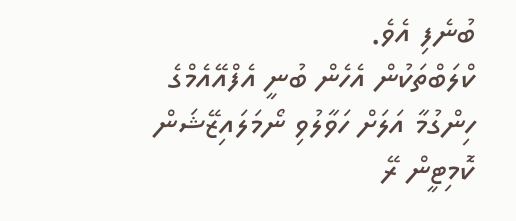ބުނެފި އެވެ.
ކްލަބްތަކުން އެހެން ބުނީ އެފްއޭއެމްގެ ހިންގުމާ އަލަށް ހަވާލުވި ނޯމަލައިޒޭޝަން ކޮމިޓީން ރޭ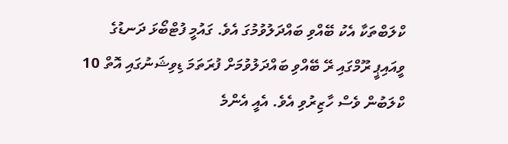ކްލަބްތަކާ އެކު ބޭއްވި ބައްދަލުވުމުގަ އެވެ. ގައުމީ ފުޓްބޯޅަ ދަނޑުގެ ވީއައިޕީ ރޫމްގައި ރޭ ބޭއްވި ބައްދަލުވުމަށް ފުރަތަމަ ޑިވިޝަނުގައި އޮތް 10 ކްލަބުން ވެސް ހާޒިރުވި އެވެ. އެއީ އެންމެ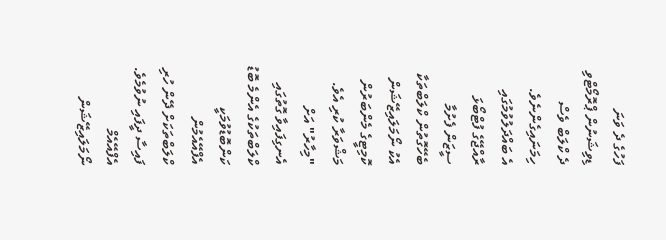ފަހުގެ ދެ ވަނަ ޑިވިޝަނުން ޕްރޮމޯޓްވި ދެ ކްލަބް ވެސް ހިމަނައިގެންނެވެ.
އެ ބައްދަލުވުމުގައި ރާއްޖޭގެ ފުޓްބޯޅަ ސީޒަން ފެށުމާ ބެހޭގޮތުން ކްލަބްތަކާ އެކު ނޯމަލައިޒޭޝަން ކޮމިޓީގެ މެންބަރުން މަޝްވަރާ ކުރި އެވެ.
"މިހާރު" އަށް އެނގިފައިވާ ގޮތުގައި ކްލަބްތަކުގެ އެންމެ ބޮޑު ކަންބޮޑުވުމަކީ އެފްއޭއެމުން ކްލަބްތަކަށް ދޭން ހުރި ފައިސާ ދީފައި ނުވުމެވެ.
އެފްއޭއެމް ނޯމަލައިޒޭޝަން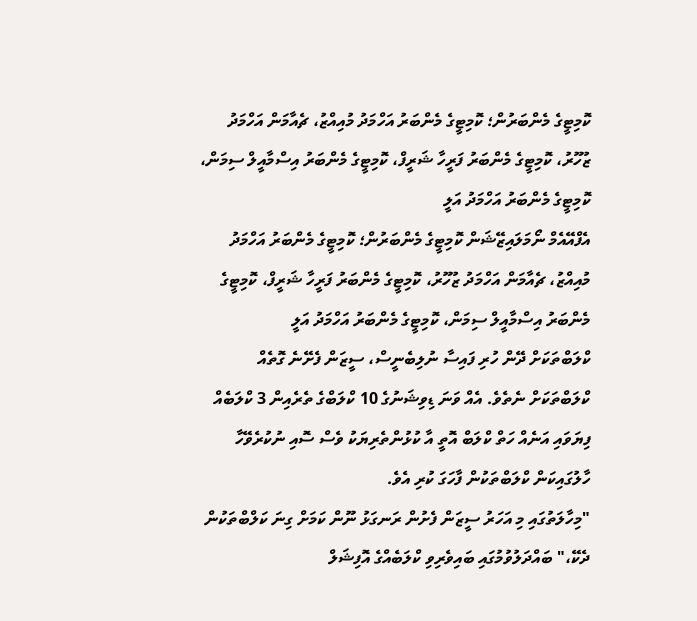ކޮމިޓީގެ މެންބަރުން؛ ކޮމިޓީގެ މެންބަރު އަހްމަދު މުއިއްޒު، ޗެއާމަން އަހްމަދު ޒުހޫރު، ކޮމިޓީގެ މެންބަރު ފަރީހާ ޝަރީފް، ކޮމިޓީގެ މެންބަރު އިސްމާއީލް ސިމަން، ކޮމިޓީގެ މެންބަރު އަހްމަދު އަލީ
އެފްއޭއެމް ނޯމަލައިޒޭޝަން ކޮމިޓީގެ މެންބަރުން؛ ކޮމިޓީގެ މެންބަރު އަހްމަދު މުއިއްޒު، ޗެއާމަން އަހްމަދު ޒުހޫރު، ކޮމިޓީގެ މެންބަރު ފަރީހާ ޝަރީފް، ކޮމިޓީގެ މެންބަރު އިސްމާއީލް ސިމަން، ކޮމިޓީގެ މެންބަރު އަހްމަދު އަލީ
ކްލަބްތަކަށް ދޭން ހުރި ފައިސާ ނުލިބެނީސް، ސީޒަން ފެށޭނެ ގޮތެއް ކްލަބްތަކަށް ނެތެވެ. އެއް ވަނަ ޑިވިޝަނުގެ 10 ކްލަބްގެ ތެރެއިން 3 ކްލަބެއް ފިޔަވައި އަނެއް ހަތް ކްލަބް އޮތީ އާ ކުޅުންތެރިޔަކު ވެސް ސޮއި ނުކުރެވޭހާ ހާލުގައިކަން ކްލަބްތަކުން ފާހަގަ ކުރި އެވެ.
"މިހާލަތުގައި މި އަހަރު ސީޒަން ފެށުން ރަނގަޅު ނޫން ކަމަށް ގިނަ ކަލްބްތަކުން ދެކޭ،" ބައްދަލުވުމުގައި ބައިވެރިވި ކްލަބެއްގެ އޮފިޝަލް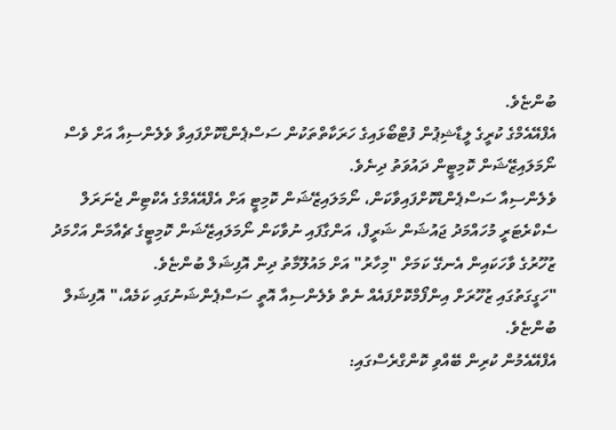ބުންޏެވެ.
އެފްއޭއެމްގެ ކުރީގެ ލީޑާޝިޕުން ފުޓްބޯޅައިގެ ހަރަކާތްތަކުން ސަސްޕެންޑްކޮށްފައިވާ ވެލެންސިއާ އަށް ވެސް ނޯމަލައިޒޭޝަން ކޮމިޓީން ދައުވަތު ދިނެވެ.
ވެލެންސިއާ ސަސްޕެންޑްކޮށްފައިވާކަން، ނޯމަލައިޒޭޝަން ކޮމިޓީ އަށް އެފްއޭއެމްގެ އެކްޓިން ޖެނަރަލް ސެކްރެޓަރީ މުހައްމަދު ޖައުޝަން ޝަރީފް، އަންގާފައި ނުވާކަން ނޯމަލައިޒޭޝަން ކޮމިޓީގެ ޗެއާމަން އަހްމަދު ޒުހޫރުގެ ވާހަކައިން އެނގޭ ކަމަށް "މިހާރު" އަށް މައުލޫމާތު ދިން އޮފިޝަލް ބުންޏެވެ.
"ހަގީގަތުގައި ޒުހޫރަށް އިންފޯމްކޮށްފައެއް ނެތް ވެލެންސިއާ އޮތީ ސަސްޕެންޝަނުގައި ކަމެއް،" އޮފިޝަލް ބުންޏެވެ.
އެފްއޭއެމުން ކުރިން ބޭއްވި ކޮންގްރެސްގައި: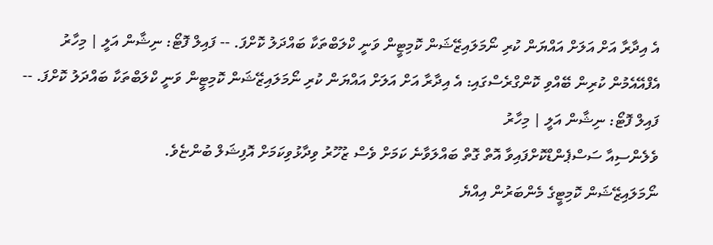އެ އިދާރާ އަށް އަލަށް އައްޔަން ކުރި ނޯމަލައިޒޭޝަން ކޮމިޓީން ވަނީ ކްލަބްތަކާ ބައްދަލު ކޮށްފަ. -- ފައިލް ފޮޓޯ: ނިޝާން އަލީ | މިހާރު
އެފްއޭއެމުން ކުރިން ބޭއްވި ކޮންގްރެސްގައި: އެ އިދާރާ އަށް އަލަށް އައްޔަން ކުރި ނޯމަލައިޒޭޝަން ކޮމިޓީން ވަނީ ކްލަބްތަކާ ބައްދަލު ކޮށްފަ. -- ފައިލް ފޮޓޯ: ނިޝާން އަލީ | މިހާރު
ވެލެންސިއާ ސަސްޕެންޑްކޮށްފައިވާ އޮތް ގޮތް ބައްލަވާނެ ކަމަށް ވެސް ޒުހޫރު ވިދާޅުވިކަމަށް އޮފިޝަލް ބުންޏެވެ.
ނޯމަލައިޒޭޝަން ކޮމިޓީގެ މެންބަރުން އިއްޔެ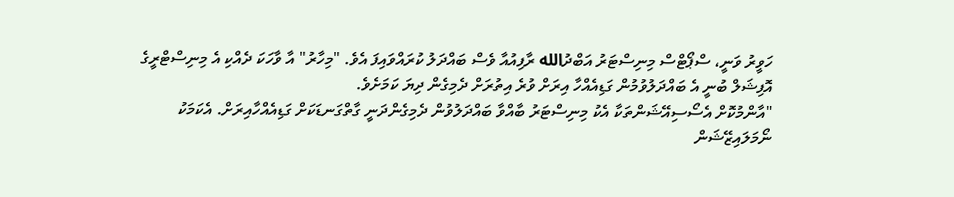ހަވީރު ވަނީ، ސްޕޯޓްސް މިނިސްޓަރު އަބްދުالله ރާފިއުއާ ވެސް ބައްދަލު ކުރައްވައިފަ އެވެ. "މިހާރު" އާ ވާހަކަ ދެއްކި އެ މިނިސްޓްރީގެ އޮފިޝަލް ބުނީ އެ ބައްދަލުވުމުން ގަޑިއެއްހާ އިރަށް ވުރެ އިތުރަށް ދެމިގެން ދިޔަ ކަމަށެވެ.
"އާންމުކޮށް އެސޯސިއޭޝަންތަކާ އެކު މިނިސްޓަރު ބާއްވާ ބައްދަލުވުން ދެމިގެންދަނީ ގާތްގަނޑަކަށް ގަޑިއެއްހާއިރަށް. އެކަމަކު ނޯމަލައިޒޭޝަން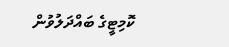ކޮމިޓީގެ ބައްދަލުވުން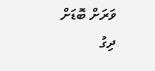ވަރަށް ބޮޑަށް ދިގު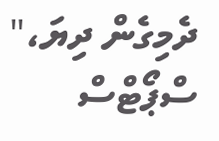ދެމިގެން ދިޔަ،" ސްޕޯޓްސް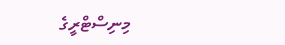މިނިސްޓްރީގެ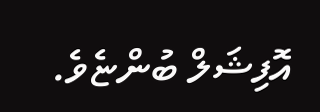އޮފިޝަލް ބުންޏެވެ.